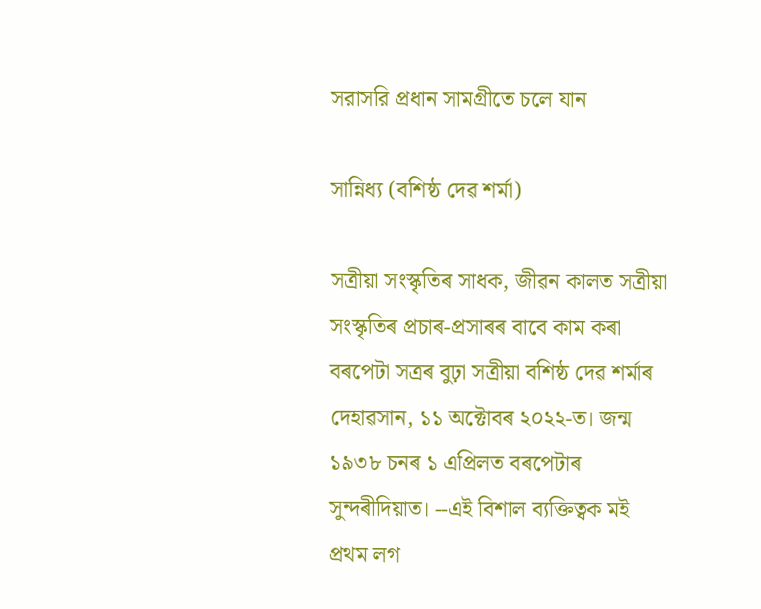সরাসরি প্রধান সামগ্রীতে চলে যান

সান্নিধ্য (বশিষ্ঠ দেৱ শৰ্মা)

সত্ৰীয়া সংস্কৃতিৰ সাধক, জীৱন কালত সত্ৰীয়া সংস্কৃতিৰ প্ৰচাৰ-প্ৰসাৰৰ বাবে কাম কৰা বৰপেটা সত্ৰৰ বুঢ়া সত্ৰীয়া বশিষ্ঠ দেৱ শৰ্মাৰ দেহাৱসান, ১১ অক্টোবৰ ২০২২-ত। জন্ম ১৯৩৮ চনৰ ১ এপ্ৰিলত বৰপেটাৰ সুন্দৰীদিয়াত। --এই বিশাল ব্যক্তিত্বক মই প্ৰথম লগ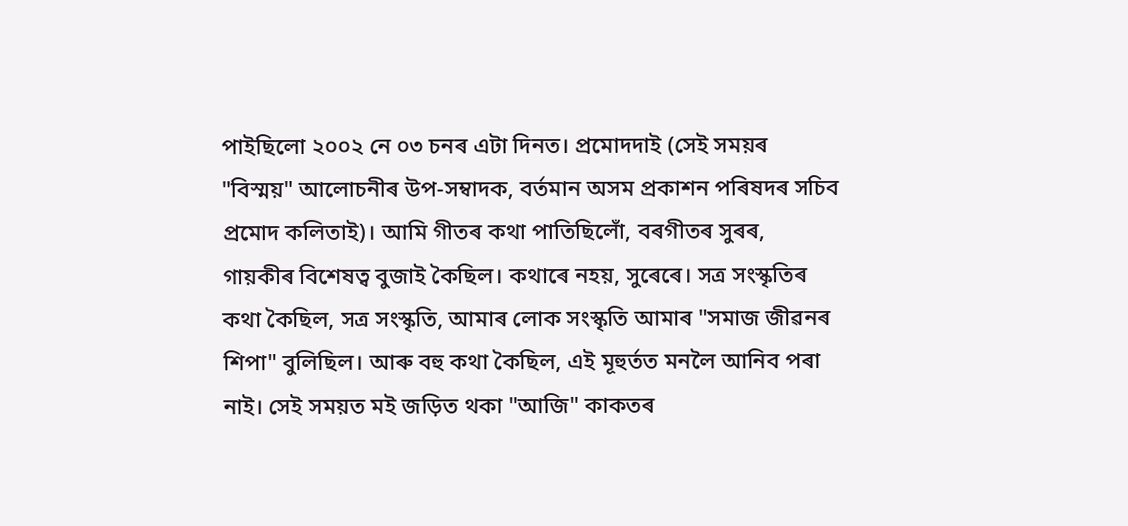পাইছিলো ২০০২ নে ০৩ চনৰ এটা দিনত। প্ৰমোদদাই (সেই সময়ৰ "বিস্ময়" আলোচনীৰ উপ-সম্বাদক, বৰ্তমান অসম প্ৰকাশন পৰিষদৰ সচিব প্ৰমোদ কলিতাই)। আমি গীতৰ কথা পাতিছিলোঁ, বৰগীতৰ সুৰৰ, গায়কীৰ বিশেষত্ব বুজাই কৈছিল। কথাৰে নহয়, সুৰেৰে। সত্ৰ সংস্কৃতিৰ কথা কৈছিল, সত্ৰ সংস্কৃতি, আমাৰ লোক সংস্কৃতি আমাৰ "সমাজ জীৱনৰ শিপা" বুলিছিল। আৰু বহু কথা কৈছিল, এই মূহুৰ্তত মনলৈ আনিব পৰা নাই। সেই সময়ত মই জড়িত থকা "আজি" কাকতৰ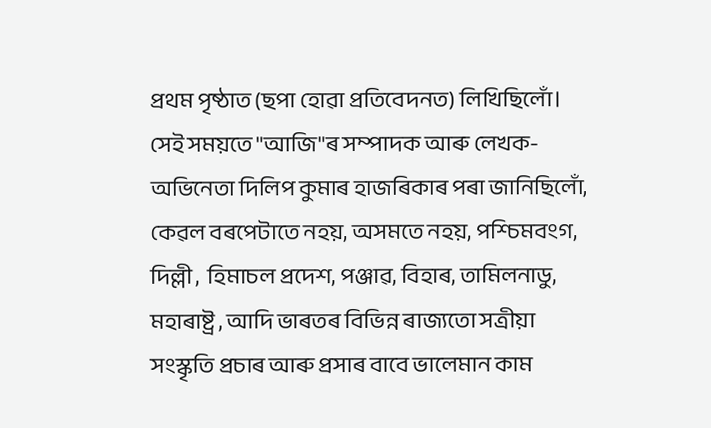প্ৰথম পৃষ্ঠাত (ছপা হোৱা প্ৰতিবেদনত) লিখিছিলোঁ। সেই সময়তে "আজি"ৰ সম্পাদক আৰু লেখক-অভিনেতা দিলিপ কুমাৰ হাজৰিকাৰ পৰা জানিছিলোঁ, কেৱল বৰপেটাতে নহয়, অসমতে নহয়, পশ্চিমবংগ, দিল্লী ,  হিমাচল প্ৰদেশ, পঞ্জাৱ, বিহাৰ, তামিলনাডু,
মহাৰাষ্ট্ৰ , আদি ভাৰতৰ বিভিন্ন ৰাজ্যতো সত্ৰীয়া সংস্কৃতি প্ৰচাৰ আৰু প্ৰসাৰ বাবে ভালেমান কাম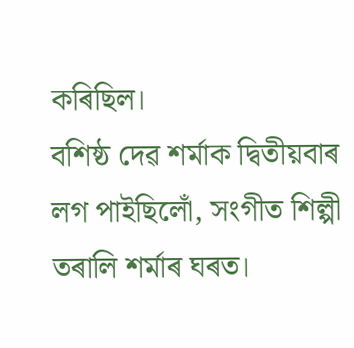কৰিছিল।
বশিষ্ঠ দেৱ শৰ্মাক দ্বিতীয়বাৰ লগ পাইছিলোঁ, সংগীত শিল্পী তৰালি শৰ্মাৰ ঘৰত।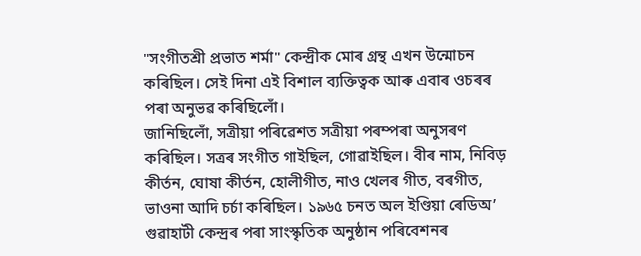"সংগীতশ্ৰী প্ৰভাত শৰ্মা" কেন্দ্ৰীক মোৰ গ্ৰন্থ এখন উন্মোচন কৰিছিল। সেই দিনা এই বিশাল ব্যক্তিত্বক আৰু এবাৰ ওচৰৰ পৰা অনুভৱ কৰিছিলোঁ।
জানিছিলোঁ, সত্ৰীয়া পৰিৱেশত সত্ৰীয়া পৰম্পৰা অনুসৰণ কৰিছিল। সত্ৰৰ সংগীত গাইছিল, গোৱাইছিল। বীৰ নাম, নিবিড় কীৰ্তন, ঘোষা কীৰ্তন, হোলীগীত, নাও খেলৰ গীত, বৰগীত, ভাওনা আদি চৰ্চা কৰিছিল। ১৯৬৫ চনত অল ইণ্ডিয়া ৰেডিঅ’ গুৱাহাটী কেন্দ্ৰৰ পৰা সাংস্কৃতিক অনুষ্ঠান পৰিবেশনৰ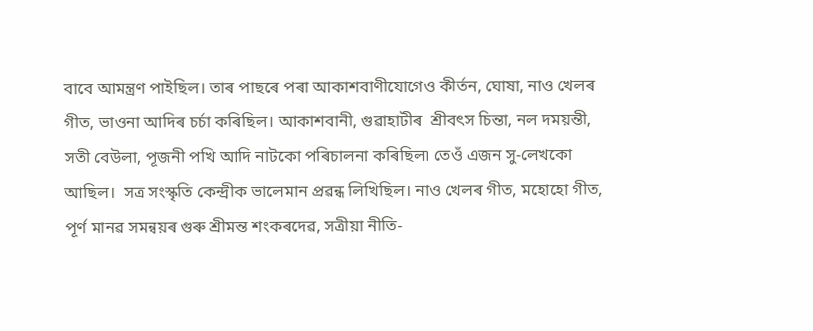বাবে আমন্ত্ৰণ পাইছিল। তাৰ পাছৰে পৰা আকাশবাণীযোগেও কীৰ্তন, ঘোষা, নাও খেলৰ গীত, ভাওনা আদিৰ চৰ্চা কৰিছিল। আকাশবানী, গুৱাহাটীৰ  শ্ৰীবৎস চিন্তা, নল দময়ন্তী, সতী বেউলা, পূজনী পখি আদি নাটকো পৰিচালনা কৰিছিল৷ তেওঁ এজন সু-লেখকো আছিল।  সত্ৰ সংস্কৃতি কেন্দ্ৰীক ভালেমান প্ৰৱন্ধ লিখিছিল। নাও খেলৰ গীত, মহোহো গীত, পূৰ্ণ মানৱ সমন্বয়ৰ গুৰু শ্ৰীমন্ত শংকৰদেৱ, সত্ৰীয়া নীতি-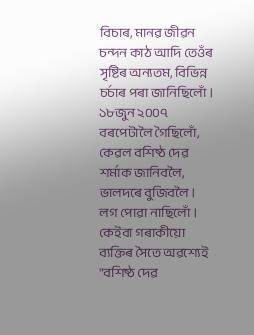বিচাৰ, মানৱ জীৱন চন্দন কাঠ আদি তেওঁৰ সৃষ্টিৰ অন্যতম, বিভিন্ন চৰ্চাৰ পৰা জানিছিলোঁ।
১৮জুন ২০০৭ বৰপেটালৈ গৈছিলোঁ, কেৱল বশিষ্ঠ দেৱ শৰ্মাক জানিবলৈ, ভালদৰে বুজিবলৈ। লগ পোৱা নাছিলোঁ। কেইবা গৰাকীয়ো ব্যক্তিৰ সৈতে অৱশ্যেই "বশিষ্ঠ দেৱ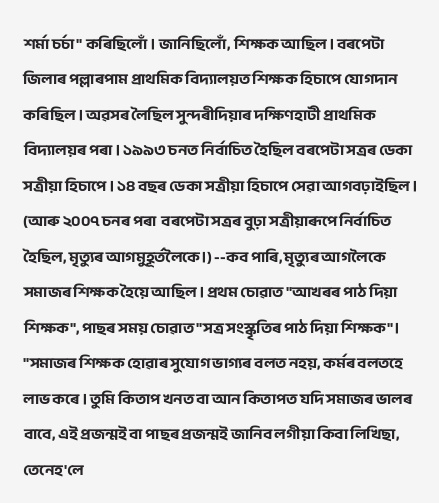শৰ্মা চৰ্চা" কৰিছিলোঁ। জানিছিলোঁ, শিক্ষক আছিল। বৰপেটা জিলাৰ পল্লাৰপাম প্ৰাথমিক বিদ্যালয়ত শিক্ষক হিচাপে যোগদান কৰিছিল। অৱসৰ লৈছিল সুন্দৰীদিয়াৰ দক্ষিণহাটী প্ৰাথমিক বিদ্যালয়ৰ পৰা। ১৯৯৩ চনত নিৰ্বাচিত হৈছিল বৰপেটা সত্ৰৰ ডেকা সত্ৰীয়া হিচাপে। ১৪ বছৰ ডেকা সত্ৰীয়া হিচাপে সেৱা আগবঢ়াইছিল। (আৰু ২০০৭ চনৰ পৰা  বৰপেটা সত্ৰৰ বুঢ়া সত্ৰীয়াৰূপে নিৰ্বাচিত হৈছিল, মৃত্যুৰ আগমুহূৰ্তলৈকে।) --কব পাৰি, মৃত্যুৰ আগলৈকে সমাজৰ শিক্ষক হৈয়ে আছিল। প্ৰথম চোৱাত "আখৰৰ পাঠ দিয়া শিক্ষক", পাছৰ সময় চোৱাত "সত্ৰ সংস্কৃতিৰ পাঠ দিয়া শিক্ষক"।
"সমাজৰ শিক্ষক হোৱাৰ সুযোগ ভাগ্যৰ বলত নহয়, কৰ্মৰ বলতহে লাভ কৰে। তুমি কিতাপ খনত বা আন কিতাপত যদি সমাজৰ ভালৰ বাবে, এই প্ৰজন্মই বা পাছৰ প্ৰজন্মই জানিব লগীয়া কিবা লিখিছা, তেনেহ'লে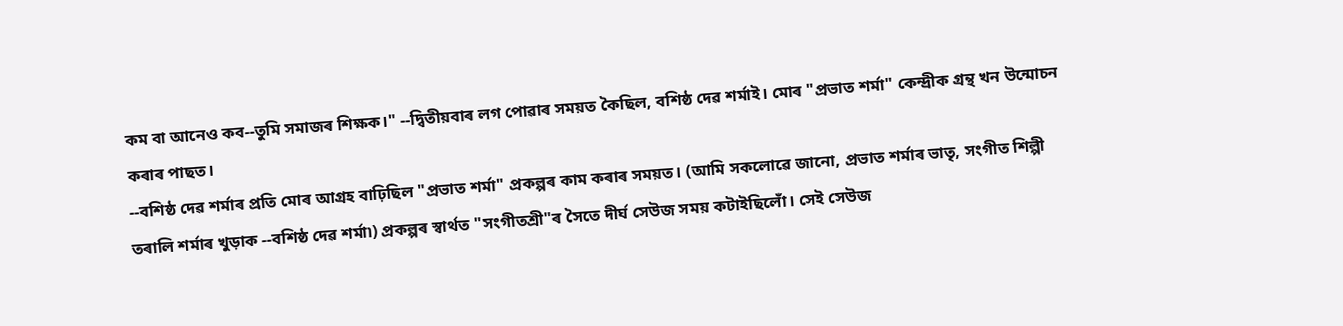কম বা আনেও কব--তুমি সমাজৰ শিক্ষক।" --দ্বিতীয়বাৰ লগ পোৱাৰ সময়ত কৈছিল, বশিষ্ঠ দেৱ শৰ্মাই। মোৰ "প্ৰভাত শৰ্মা" কেন্দ্ৰীক গ্ৰন্থ খন উন্মোচন কৰাৰ পাছত।
--বশিষ্ঠ দেৱ শৰ্মাৰ প্ৰতি মোৰ আগ্ৰহ বাঢ়িছিল "প্ৰভাত শৰ্মা" প্ৰকল্পৰ কাম কৰাৰ সময়ত। (আমি সকলোৱে জানো, প্ৰভাত শৰ্মাৰ ভাতৃ, সংগীত শিল্পী তৰালি শৰ্মাৰ খুড়াক --বশিষ্ঠ দেৱ শৰ্মা৷) প্ৰকল্পৰ স্বাৰ্থত "সংগীতশ্ৰী"ৰ সৈতে দীৰ্ঘ সেউজ সময় কটাইছিলোঁ। সেই সেউজ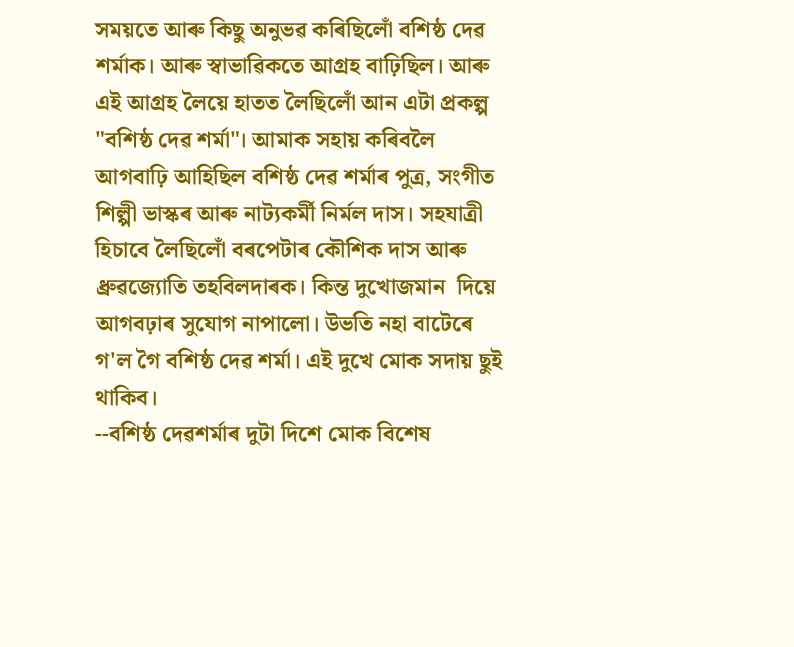সময়তে আৰু কিছু অনুভৱ কৰিছিলোঁ বশিষ্ঠ দেৱ শৰ্মাক। আৰু স্বাভাৱিকতে আগ্ৰহ বাঢ়িছিল। আৰু এই আগ্ৰহ লৈয়ে হাতত লৈছিলোঁ আন এটা প্ৰকল্প "বশিষ্ঠ দেৱ শৰ্মা"। আমাক সহায় কৰিবলৈ আগবাঢ়ি আহিছিল বশিষ্ঠ দেৱ শৰ্মাৰ পুত্ৰ, সংগীত শিল্পী ভাস্কৰ আৰু নাট্যকৰ্মী নিৰ্মল দাস। সহযাত্ৰী হিচাবে লৈছিলোঁ বৰপেটাৰ কৌশিক দাস আৰু ধ্ৰুৱজ্যোতি তহবিলদাৰক। কিন্ত দুখোজমান  দিয়ে আগবঢ়াৰ সুযোগ নাপালো। উভতি নহা বাটেৰে গ'ল গৈ বশিষ্ঠ দেৱ শৰ্মা। এই দুখে মোক সদায় ছুই থাকিব।
--বশিষ্ঠ দেৱশৰ্মাৰ দুটা দিশে মোক বিশেষ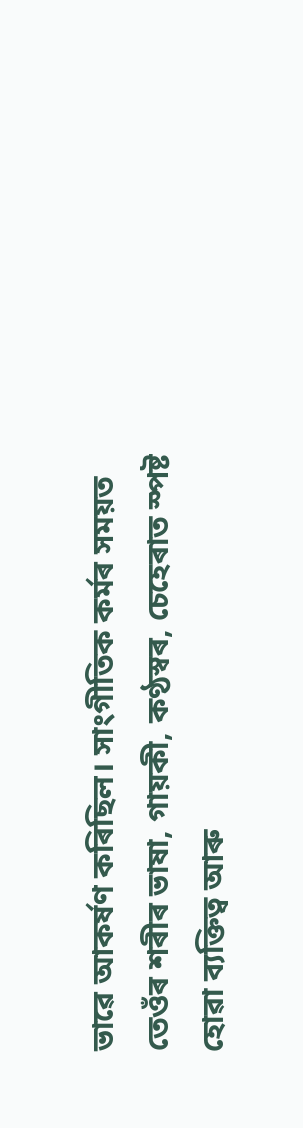ভাৱে আকৰ্ষণ কৰিছিল। সাংগীতিক কৰ্মৰ সময়ত তেওঁৰ শৰীৰ ভাষা, গায়কী, কণ্ঠস্বৰ, চেহেৰাত স্পষ্ট হোৱা ব্যক্তিত্ব আৰু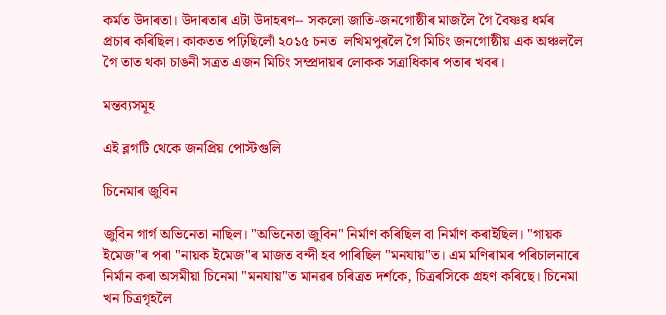কৰ্মত উদাৰতা। উদাৰতাৰ এটা উদাহৰণ-- সকলো জাতি-জনগোষ্ঠীৰ মাজলৈ গৈ বৈষ্ণৱ ধৰ্মৰ প্ৰচাৰ কৰিছিল। কাকতত পঢ়িছিলোঁ ২০১৫ চনত  লখিমপুৰলৈ গৈ মিচিং জনগোষ্ঠীয় এক অঞ্চললৈ গৈ তাত থকা চাঙনী সত্ৰত এজন মিচিং সম্প্ৰদায়ৰ লোকক সত্ৰাধিকাৰ পতাৰ খবৰ।

মন্তব্যসমূহ

এই ব্লগটি থেকে জনপ্রিয় পোস্টগুলি

চিনেমাৰ জুবিন

জুবিন গাৰ্গ অভিনেতা নাছিল। "অভিনেতা জুবিন" নিৰ্মাণ কৰিছিল বা নিৰ্মাণ কৰাইছিল। "গায়ক ইমেজ"ৰ পৰা "নায়ক ইমেজ"ৰ মাজত বন্দী হব পাৰিছিল "মনযায়"ত। এম মণিৰামৰ পৰিচালনাৰে নিৰ্মান কৰা অসমীয়া চিনেমা "মনযায়"ত মানৱৰ চৰিত্ৰত দৰ্শকে, চিত্ৰৰসিকে গ্ৰহণ কৰিছে। চিনেমা খন চিত্ৰগৃহলৈ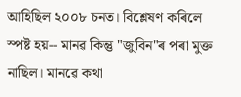আহিছিল ২০০৮ চনত। বিশ্লেষণ কৰিলে স্পষ্ট হয়-- মানৱ কিন্তু "জুবিন"ৰ পৰা মুক্ত নাছিল। মানৱে কথা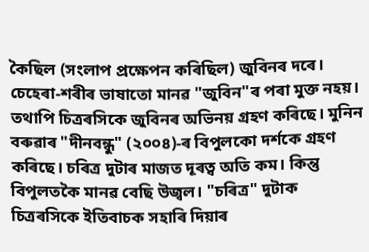কৈছিল (সংলাপ প্ৰক্ষেপন কৰিছিল) জুবিনৰ দৰে। চেহেৰা-শৰীৰ ভাষাতো মানৱ "জুবিন"ৰ পৰা মুক্ত নহয়। তথাপি চিত্ৰৰসিকে জুবিনৰ অভিনয় গ্ৰহণ কৰিছে। মুনিন বৰুৱাৰ "দীনবন্ধু" (২০০৪)-ৰ বিপুলকো দৰ্শকে গ্ৰহণ কৰিছে। চৰিত্ৰ দুটাৰ মাজত দূৰত্ব অতি কম। কিন্তু বিপুলতকৈ মানৱ বেছি উজ্বল। "চৰিত্ৰ" দুটাক চিত্ৰৰসিকে ইতিবাচক সহাৰি দিয়াৰ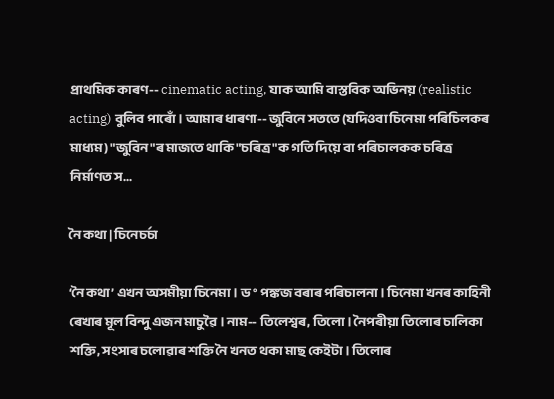প্ৰাথমিক কাৰণ-- cinematic acting, যাক আমি বাস্তবিক অভিনয় (realistic acting) বুলিব পাৰোঁ। আমাৰ ধাৰণা-- জুবিনে সততে (যদিওবা চিনেমা পৰিচিলকৰ মাধ্যম) "জুবিন"ৰ মাজতে থাকি "চৰিত্ৰ"ক গতি দিয়ে বা পৰিচালকক চৰিত্ৰ নিৰ্মাণত স...

নৈ কথা | চিনেচৰ্চা

‘নৈ কথা’ এখন অসমীয়া চিনেমা। ড° পঙ্কজ বৰাৰ পৰিচালনা। চিনেমা খনৰ কাহিনী ৰেখাৰ মূল বিন্দু এজন মাচুৱৈ। নাম-- তিলেশ্বৰ, তিলো। নৈপৰীয়া তিলোৰ চালিকা শক্তি, সংসাৰ চলোৱাৰ শক্তি নৈ খনত থকা মাছ কেইটা। তিলোৰ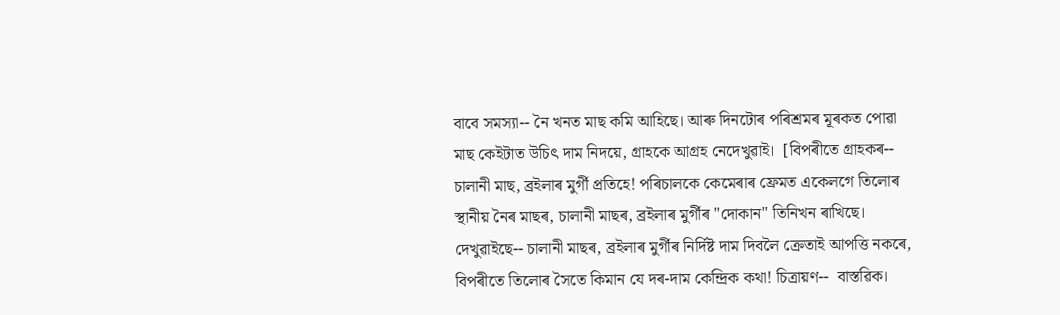বাবে সমস্যা-- নৈ খনত মাছ কমি আহিছে। আৰু দিনটোৰ পৰিশ্ৰমৰ মূৰকত পোৱা মাছ কেইটাত উচিৎ দাম নিদয়ে, গ্ৰাহকে আগ্ৰহ নেদেখুৱাই।  [বিপৰীতে গ্ৰাহকৰ-- চালানী মাছ, ব্ৰইলাৰ মুৰ্গী প্ৰতিহে! পৰিচালকে কেমেৰাৰ ফ্ৰেমত একেলগে তিলোৰ স্থানীয় নৈৰ মাছৰ, চালানী মাছৰ, ব্ৰইলাৰ মুৰ্গীৰ "দোকান" তিনিখন ৰাখিছে। দেখুৱাইছে-- চালানী মাছৰ, ব্ৰইলাৰ মুৰ্গীৰ নিৰ্দিষ্ট দাম দিবলৈ ক্ৰেতাই আপত্তি নকৰে, বিপৰীতে তিলোৰ সৈতে কিমান যে দৰ-দাম কেন্দ্ৰিক কথা! চিত্ৰায়ণ--  বাস্তৱিক।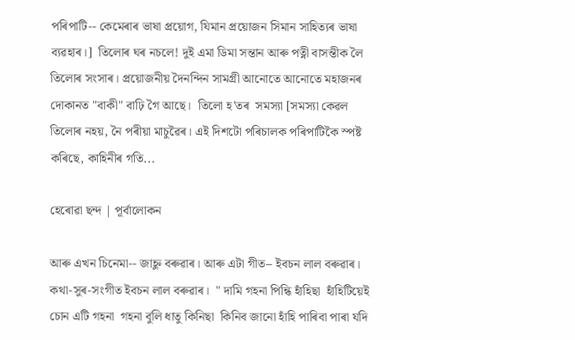পৰিপাটি-- কেমেৰাৰ ভাষা প্ৰয়োগ, যিমান প্ৰয়োজন সিমান সাহিত্যৰ ভাষা ব্যৱহাৰ।]  তিলোৰ ঘৰ নচলে! দুই এমা ডিমা সন্তান আৰু পত্নী বাসন্তীক লৈ তিলোৰ সংসাৰ। প্ৰয়োজনীয় দৈনন্দিন সামগ্ৰী আনোতে আনোতে মহাজনৰ দোকানত "বাকী" বাঢ়ি গৈ আছে।  তিলো হ'তৰ  সমস্যা [সমস্যা কেৱল তিলোৰ নহয়, নৈ পৰীয়া মাচুৱৈৰ। এই দিশটো পৰিচালক পৰিপাটিকৈ স্পষ্ট কৰিছে, কাহিনীৰ গতি...

হেৰোৱা ছন্দ | পূৰ্বালোকন

আৰু এখন চিনেমা-- জাহ্নু বৰুৱাৰ। আৰু এটা গীত-- ইবচন লাল বৰুৱাৰ। কথা-সুৰ-সংগীত ইবচন লাল বৰুৱাৰ।  " দামি গহনা পিন্ধি হাঁহিছা  হাঁহিটিয়েই চোন এটি গহনা  গহনা বুলি ধাতু কিনিছা  কিনিব জানো হাঁহি পাৰিবা পাৰা যদি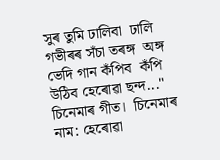সুৰ তুমি ঢালিবা  ঢালি গভীৰৰ সঁচা তৰঙ্গ  অঙ্গ ভেদি গান কঁপিব  কঁপি উঠিব হেৰোৱা ছন্দ..." চিনেমাৰ গীত।  চিনেমাৰ নাম: হেৰোৱা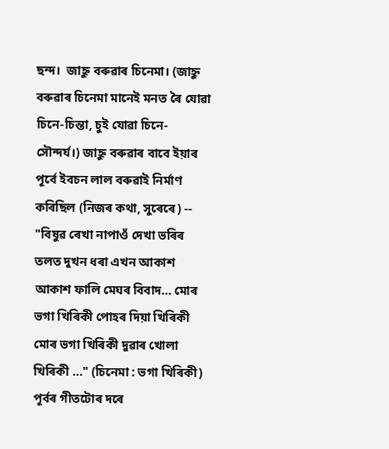ছন্দ।  জাহ্নু বৰুৱাৰ চিনেমা। (জাহ্নু বৰুৱাৰ চিনেমা মানেই মনত ৰৈ যোৱা চিনে-চিন্তা, চুই যোৱা চিনে-সৌন্দৰ্য।) জাহ্নু বৰুৱাৰ বাবে ইয়াৰ পূৰ্বে ইবচন লাল বৰুৱাই নিৰ্মাণ কৰিছিল (নিজৰ কথা, সুৰেৰে) -- "বিষুৱ ৰেখা নাপাওঁ দেখা ভৰিৰ তলত দুখন ধৰা এখন আকাশ আকাশ ফালি মেঘৰ বিবাদ… মোৰ ভগা খিৰিকী পোহৰ দিয়া খিৰিকী মোৰ ভগা খিৰিকী দুৱাৰ খোলা খিৰিকী …" (চিনেমা : ভগা খিৰিকী) পূৰ্বৰ গীতটোৰ দৰে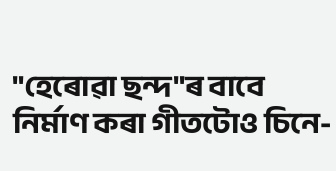"হেৰোৱা ছন্দ"ৰ বাবে নিৰ্মাণ কৰা গীতটোও চিনে-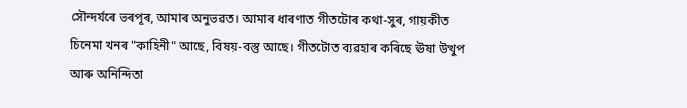সৌন্দৰ্যৰে ভৰপূৰ, আমাৰ অনুভৱত। আমাৰ ধাৰণাত গীতটোৰ কথা-সুৰ, গায়কীত চিনেমা খনৰ "কাহিনী" আছে, বিষয়-বস্তু আছে। গীতটোত ব্যৱহাৰ কৰিছে ঊষা উত্থুপ আৰু অনিন্দিতা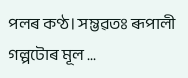পলৰ কণ্ঠ। সম্ভৱতঃ ৰূপালী গল্পটোৰ মূল ...